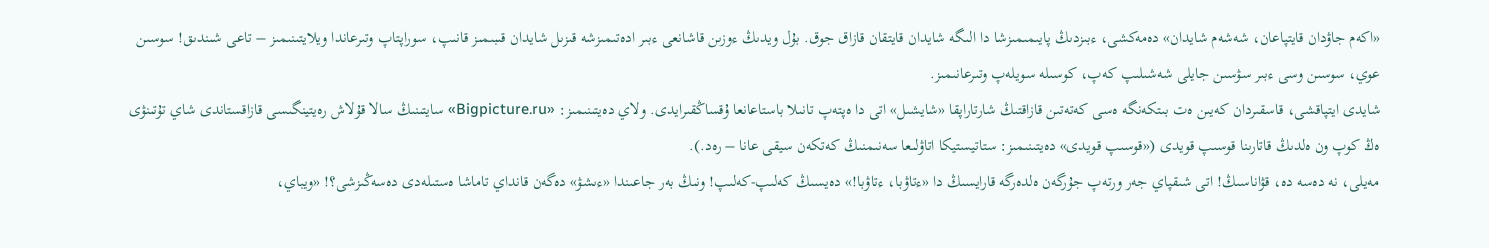«اكەم جاۋدان قايتپاعان، شەشەم شايدان» دەمەكشى، ءبىزدىڭ پايىمىمىزشا دا الىگە شايدان قايتقان قازاق جوق. بۇل ويدىڭ ءوزىن قاشانعى ءبىر ادەتىمىزشە قىزىل شايدان قىبىمىز قانىپ، سوراپتاپ وتىرعاندا ويلايتىنىمىز – تاعى شىندىق! سوسىن عوي، سوسىن وسى ءبىر سۋسىن جايلى شەشىلىپ كەپ، كوسىلە سويلەپ وتىرعانىمىز.
شايدى ايتپاقشى، قاسقىردان كەيىن ەت بىتكەنگە ەسى كەتەتىن قازاقتىڭ شارتاراپقا «شايشىل» اتى دا ەپتەپ تانىلا باستاعانعا ۇقساڭقىرايدى. ولاي دەيتىنىمىز: «Bigpicture.ru» سايتىنىڭ سالا قۇلاش رەيتينگىسى قازاقستاندى شاي تۇتىنۋى ەڭ كوپ ون ەلدىڭ قاتارىنا قوسىپ قويدى («قوسىپ قويدى» دەيتىنىمىز: ستاتيستيكا اتاۋلىعا سەنىمنىڭ كەتكەن سيقى عانا – رەد.).
مەيلى، نە دەسە دە، قۋاناسىڭ! اتى شىقپاي جەر ورتەپ جۇرگەن ەلدەرگە قارايسىڭ دا «ءتاۋبا، ءتاۋبا!» دەيسىڭ كەلىپ-كەلىپ! ونىڭ بەر جاعىندا «ءىشۋ» دەگەن قانداي تاماشا ەستىلەدى دەسەڭىزشى؟! «ويباي،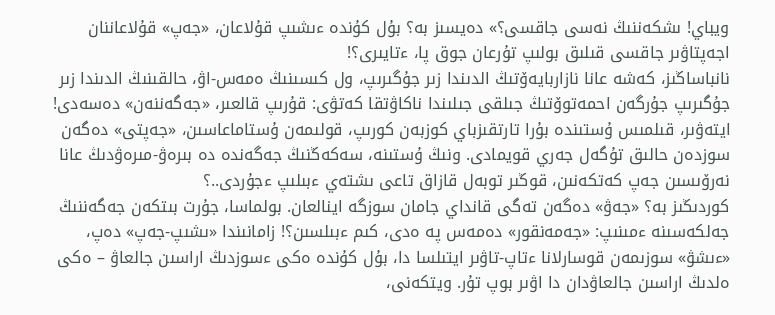ويباي! ىشكەننىڭ نەسى جاقسى؟» دەيسىز بە؟ بۇل كۇندە ءىشىپ قۇلاعان، «جەپ» قۇلاعاننان اجەپتاۋىر جاقسى قىلىق بولىپ تۇرعان جوق پا، ءتايىرى؟!
نانباساڭىز، كەشە عانا نازاربايەۆتىڭ الدىندا زىر جۇگىرىپ، ول كىسىنىڭ ەمەس-اۋ، حالقىنىڭ الدىندا زىر جۇگىرىپ جۇرگەن احمەتوۆتىڭ جىلقى جىلىندا ناكاۋتقا كەتۋى: قۇرىپ قالعىر، «جەگەننەن» دەسەدى! ايتەۋىر، قىلمىس ۇستىندە بۇرا تارتقىزباي كوزبەن كورىپ، قولىمەن ۇستاماعاسىن، «جەپتى» دەگەن سوزدەن حالىق تۇگەل جەري قويمادى. ونىڭ ۇستىنە، سەكەڭنىڭ جەگەندە دە بىرەۋ-مىرەۋدىڭ عانا نەرۆىسىن جەپ كەتكەنىن، قوڭىر توبەل قازاق تاعى ىشتەي ءبىلىپ ءجۇردى..؟
كوردىڭىز بە؟ «جەۋ» دەگەن تەگى قانداي جامان سوزگە اينالعان. بولماسا، جۇرت بىتكەن جەگەننىڭ جەلكەسىنە ءمىنىپ: «جەمەنقور» دەمەس پە ەدى، كىم ءبىلسىن؟! زامانىندا «ىشىپ-جەپ» دەپ، «ءىشۋ» سوزىمەن قوسارلانا ءتاپ-تاۋىر ايتىلسا دا، بۇل كۇندە ەكى ءسوزدىڭ اراسىن جالعاۋ – ەكى ەلدىڭ اراسىن جالعاۋدان دا اۋىر بوپ تۇر. ويتكەنى،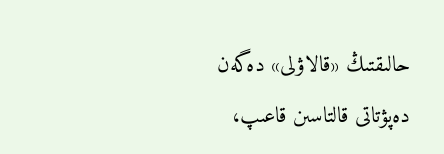حالىقتىڭ «قالاۋلى» دەگەن دەپۋتاتى قالتاسىن قاعىپ،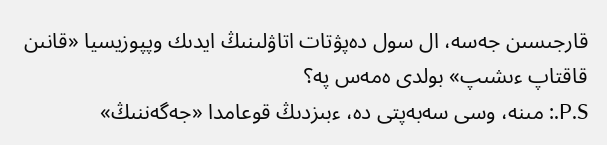قارجىسىن جەسە، ال سول دەپۋتات اتاۋلىنىڭ ايدىك وپپوزيسيا «قانىن قاقتاپ ءىشىپ» بولدى ەمەس پە؟
P.S.: مىنە، وسى سەبەپتى دە، ءبىزدىڭ قوعامدا «جەگەننىڭ»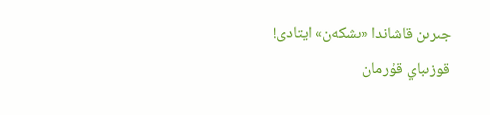جىرىن قاشاندا «ىشكەن» ايتادى!
قوزىباي قۇرمان